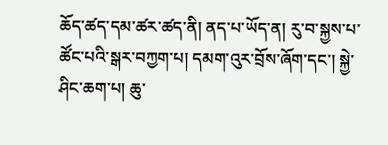ཆོད་ཚད་དམ་ཚར་ཚད་ནི། ནད་པ་ཡོད་ན། རུ་བ་སྐྱས་པ་ཚོང་པའི་སྒར་བཀྱག་པ། དམག་འུར་བྲོས་ཞོག་དང་། སྐྱེ་ཤིང་ཆག་པ། ཆུ་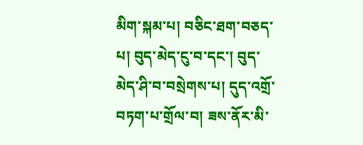མིག་སྐམ་པ། བཅིང་ཐག་བཅད་པ། བུད་མེད་ངུ་བ་དང་། བུད་མེད་ཤི་བ་བསྲེགས་པ། དུད་འགྲོ་བཏག་པ་གྲོལ་བ། ཟས་ནོར་མི་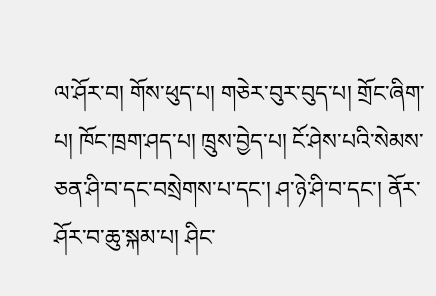ལ་ཤོར་བ། གོས་ཕུད་པ། གཅེར་བུར་བུད་པ། གྲོང་ཞིག་པ། ཁོང་ཁྲག་ཤད་པ། ཁྲུས་བྱེད་པ། ངོ་ཤེས་པའི་སེམས་ཅན་ཤི་བ་དང་བསྲེགས་པ་དང་། ཤ་ཉེ་ཤི་བ་དང་། ནོར་ཤོར་བ་ཆུ་སྐམ་པ། ཤིང་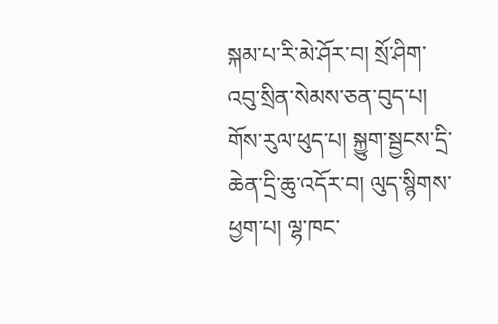སྐམ་པ་རི་མེ་ཤོར་བ། སྲོ་ཤིག་འབུ་སྲིན་སེམས་ཅན་བུད་པ། གོས་རུལ་ཕུད་པ། སྐྱུག་སྦྱངས་དྲི་ཆེན་དྲི་ཆུ་འདོར་བ། ལུད་སྙིགས་ཕྱག་པ། ལྷ་ཁང་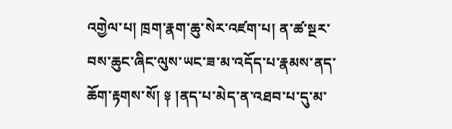འགྱེལ་པ། ཁྲག་རྣག་ཆུ་སེར་འཛག་པ། ན་ཚ་སྔར་བས་ཆུང་ཞིང་ལུས་ཡང་ཟ་མ་འདོད་པ་རྣམས་ནད་ཆོག་རྟགས་སོ། ༈ །ནད་པ་མེད་ན་འཐབ་པ་དུ་མ་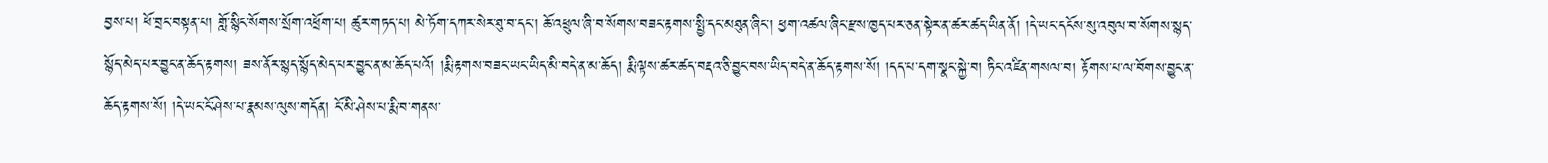བྱས་པ། ཕོ་བྲང་བསྟན་པ། གློ་སྙིང་སོགས་སྲོག་འཕྲོག་པ། ཚུར་གཏད་པ། མེ་ཏོག་དཀར་སེར་ཐུ་བ་དང་། ཆོ་འཕྲུལ་ཞི་བ་སོགས་བཟང་རྟགས་སྤྱི་དང་མཐུན་ཞིང་། ཕྱག་འཚལ་ཞིང་རྫས་ཁྱད་པར་ཅན་སྟེར་ན་ཚར་ཚད་ཡིན་ནོ། །དེ་ཡང་དངོས་སུ་འབུལ་བ་སོགས་སྙད་སྙོད་མེད་པར་བྱུང་ན་ཆོད་རྟགས། ཟས་ནོར་སྙད་སྙོད་མེད་པར་བྱུང་ན་མ་ཆོད་པའོ། །རྨི་རྟགས་བཟང་ཡང་ཡིད་མི་བདེ་ན་མ་ཆོད། རྨི་ལྟས་ཚར་ཚད་བརྡའ་ཅི་བྱུང་བས་ཡིད་བདེ་ན་ཆོད་རྟགས་སོ། །དད་པ་དག་སྣང་སྐྱེ་བ། ཏིང་འཛིན་གསལ་བ། རྟོགས་པ་ལ་བོགས་བྱུང་ན་ཆོད་རྟགས་སོ། །དེ་ཡང་ངོ་ཤེས་པ་རྣམས་ལུས་གདོན། ངོ་མི་ཤེས་པ་རྨི་བ་གནས་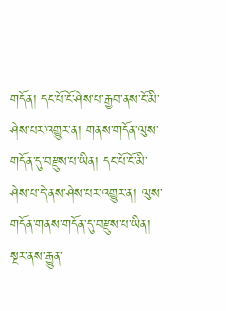གདོན། དང་པོ་ངོ་ཤེས་པ་རྒྱབ་ནས་ངོ་མི་ཤེས་པར་འགྱུར་ན། གནས་གདོན་ལུས་གདོན་དུ་བརྫུས་པ་ཡིན། དང་པོ་ངོ་མི་ཤེས་པ་དེ་ནས་ཤེས་པར་འགྱུར་ན། ལུས་གདོན་གནས་གདོན་དུ་བརྫུས་པ་ཡིན། སྔར་ནས་རྒྱུན་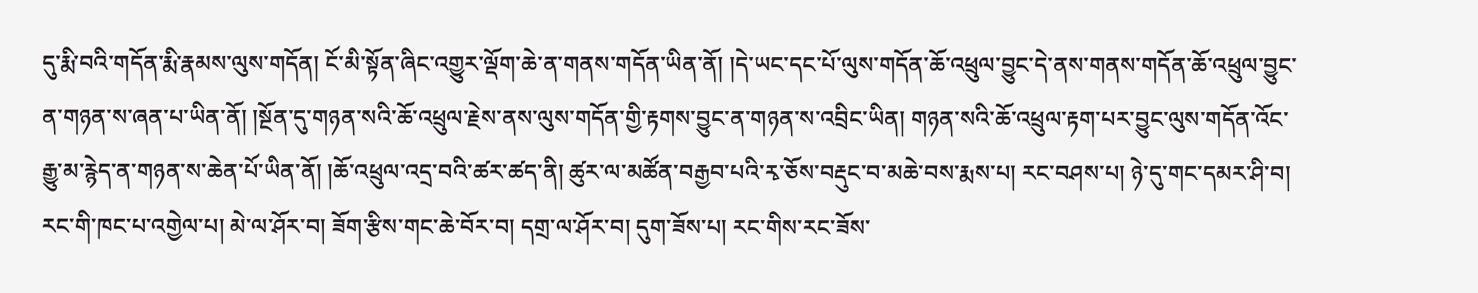དུ་རྨི་བའི་གདོན་རྨི་རྣམས་ལུས་གདོན། ངོ་མི་སྟོན་ཞིང་འགྱུར་ལྡོག་ཆེ་ན་གནས་གདོན་ཡིན་ནོ། །དེ་ཡང་དང་པོ་ལུས་གདོན་ཆོ་འཕྲུལ་བྱུང་དེ་ནས་གནས་གདོན་ཆོ་འཕྲུལ་བྱུང་ན་གཉན་ས་ཞན་པ་ཡིན་ནོ། །སྔོན་དུ་གཉན་སའི་ཆོ་འཕྲུལ་རྗེས་ནས་ལུས་གདོན་གྱི་རྟགས་བྱུང་ན་གཉན་ས་འབྲིང་ཡིན། གཉན་སའི་ཆོ་འཕྲུལ་རྟག་པར་བྱུང་ལུས་གདོན་འོང་རྒྱུ་མ་རྙེད་ན་གཉན་ས་ཆེན་པོ་ཡིན་ནོ། །ཆོ་འཕྲུལ་འདྲ་བའི་ཚར་ཚད་ནི། ཚུར་ལ་མཚོན་བརྒྱབ་པའི་རྭ་ཅོས་བརྡུང་བ་མཆེ་བས་རྨས་པ། རང་བཤས་པ། ཉེ་དུ་གང་དམར་ཤི་བ། རང་གི་ཁང་པ་འགྱེལ་པ། མེ་ལ་ཤོར་བ། ཟོག་རྩིས་གང་ཆེ་བོར་བ། དགྲ་ལ་ཤོར་བ། དུག་ཟོས་པ། རང་གིས་རང་ཟོས་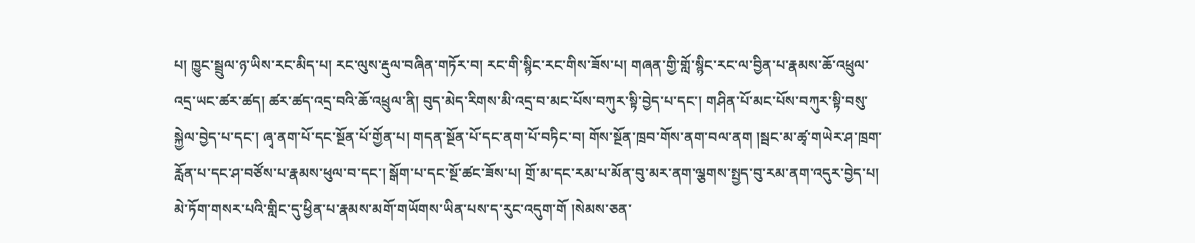པ། ཁྱུང་སྦྲུལ་ཉ་ཡིས་རང་མིད་པ། རང་ལུས་རྡུལ་བཞིན་གཏོར་བ། རང་གི་སྙིང་རང་གིས་ཟོས་པ། གཞན་གྱི་གློ་སྙིང་རང་ལ་བྱིན་པ་རྣམས་ཆོ་འཕྲུལ་འདྲ་ཡང་ཚར་ཚད། ཚར་ཚད་འདྲ་བའི་ཆོ་འཕྲུལ་ནི། བུད་མེད་རིགས་མི་འདྲ་བ་མང་པོས་བཀུར་སྟི་བྱེད་པ་དང་། གཤིན་པོ་མང་པོས་བཀུར་སྟི་བསུ་སྐྱེལ་བྱེད་པ་དང་། ཞྭ་ནག་པོ་དང་སྔོན་པོ་གྱོན་པ། གདན་སྔོན་པོ་དང་ནག་པོ་བཏིང་བ། གོས་སྔོན་ཁྲབ་གོས་ནག་བལ་ནག །སྦང་མ་ཚྭ་གཡེར་ཤ་ཁྲག་རློན་པ་དང་ཤ་བཙོས་པ་རྣམས་ཕུལ་བ་དང་། སྒོག་པ་དང་སྔོ་ཚང་ཟོས་པ། གྲོ་མ་དང་རམ་པ་མོན་བུ་མར་ནག་ལྕགས་སྤྱད་བུ་རམ་ནག་འདུར་བྱེད་པ། མེ་ཏོག་གསར་པའི་གླིང་དུ་ཕྱིན་པ་རྣམས་མགོ་གཡོགས་ཡིན་པས་ད་རུང་འདུག་གོ །སེམས་ཅན་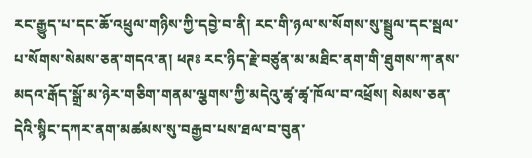རང་རྒྱུད་པ་དང་ཆོ་འཕྲུལ་གཉིས་ཀྱི་དབྱེ་བ་ནི། རང་གི་ཉལ་ས་སོགས་སུ་སྦྲུལ་དང་སྦལ་པ་སོགས་སེམས་ཅན་གདའ་ན། ཕཊཿ རང་ཉིད་རྗེ་བཙུན་མ་མཐིང་ནག་གི་ཐུགས་ཀ་ནས་མདའ་རྒོད་སྒྲོ་མ་ཉེར་གཅིག་གནམ་ལྕགས་ཀྱི་མདེའུ་ཚྭ་ཚྭ་ཁོལ་བ་འཕྲོས། སེམས་ཅན་དེའི་སྙིང་དཀར་ནག་མཚམས་སུ་བརྒྱབ་པས་ཐལ་བ་བུན་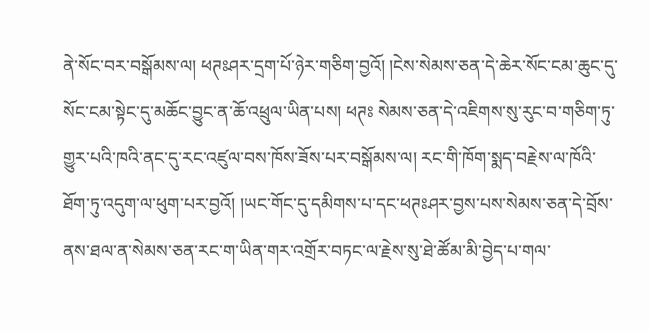ནེ་སོང་བར་བསྒོམས་ལ། ཕཊཿཤར་དྲག་པོ་ཉེར་གཅིག་བྱའོ། །ངེས་སེམས་ཅན་དེ་ཆེར་སོང་ངམ་ཆུང་དུ་སོང་ངམ་སྟེང་དུ་མཆོང་བྱུང་ན་ཆོ་འཕྲུལ་ཡིན་པས། ཕཊཿ སེམས་ཅན་དེ་འཇིགས་སུ་རུང་བ་གཅིག་ཏུ་གྱུར་པའི་ཁའི་ནང་དུ་རང་འཛུལ་བས་ཁོས་ཟོས་པར་བསྒོམས་ལ། རང་གི་ཁོག་སྨད་བརྗེས་ལ་ཁོའི་ཐོག་ཏུ་འདུག་ལ་ཕུག་པར་བྱའོ། །ཡང་གོང་དུ་དམིགས་པ་དང་ཕཊཿཤར་བྱས་པས་སེམས་ཅན་དེ་བྲོས་ནས་ཐལ་ན་སེམས་ཅན་རང་ག་ཡིན་གར་འགྲོར་བཏང་ལ་རྗེས་སུ་ཐེ་ཚོམ་མི་བྱེད་པ་གལ་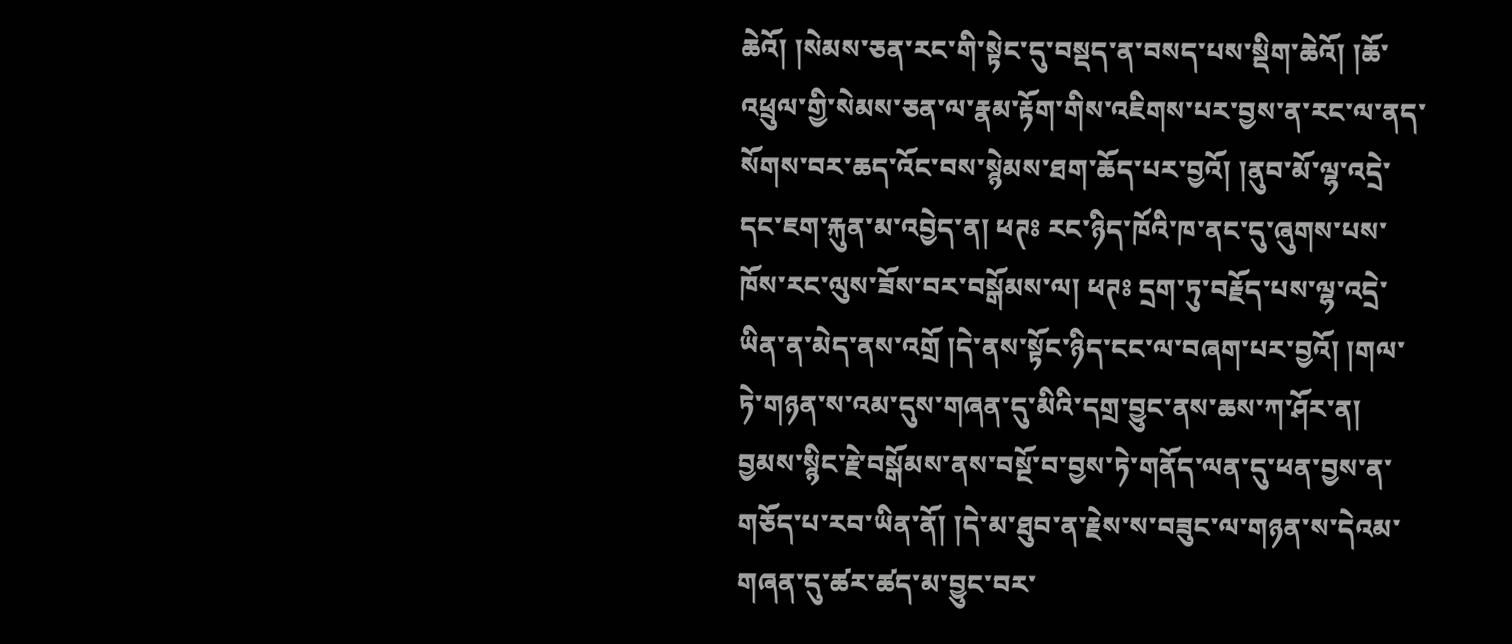ཆེའོ། །སེམས་ཅན་རང་གི་སྟེང་དུ་བསྡད་ན་བསད་པས་སྡིག་ཆེའོ། །ཆོ་འཕྲུལ་གྱི་སེམས་ཅན་ལ་རྣམ་རྟོག་གིས་འཇིགས་པར་བྱས་ན་རང་ལ་ནད་སོགས་བར་ཆད་འོང་བས་སྙེམས་ཐག་ཆོད་པར་བྱའོ། །ནུབ་མོ་ལྷ་འདྲེ་དང་ཇག་རྐུན་མ་འབྱེད་ན། ཕཊཿ རང་ཉིད་ཁོའི་ཁ་ནང་དུ་ཞུགས་པས་ཁོས་རང་ལུས་ཟོས་བར་བསྒོམས་ལ། ཕཊཿ དྲག་ཏུ་བརྗོད་པས་ལྷ་འདྲེ་ཡིན་ན་མེད་ནས་འགྲོ །དེ་ནས་སྟོང་ཉིད་ངང་ལ་བཞག་པར་བྱའོ། །གལ་ཏེ་གཉན་ས་འམ་དུས་གཞན་དུ་མིའི་དགྲ་བྱུང་ནས་ཆས་ཀ་ཤོར་ན། བྱམས་སྙིང་རྗེ་བསྒོམས་ནས་བསྔོ་བ་བྱས་ཏེ་གནོད་ལན་དུ་ཕན་བྱས་ན་གཅོད་པ་རབ་ཡིན་ནོ། །དེ་མ་ཐུབ་ན་རྗེས་ས་བཟུང་ལ་གཉན་ས་དེའམ་གཞན་དུ་ཚར་ཚད་མ་བྱུང་བར་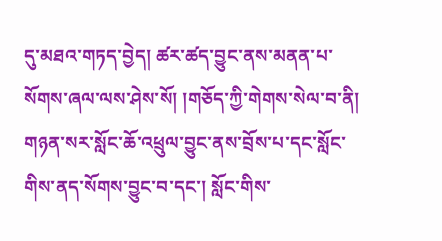དུ་མཐའ་གཏད་བྱེད། ཚར་ཚད་བྱུང་ནས་མནན་པ་སོགས་ཞལ་ལས་ཤེས་སོ། །གཅོད་ཀྱི་གེགས་སེལ་བ་ནི། གཉན་སར་སློང་ཆོ་འཕྲུལ་བྱུང་ནས་བྲོས་པ་དང་སློང་གིས་ནད་སོགས་བྱུང་བ་དང་། སློང་གིས་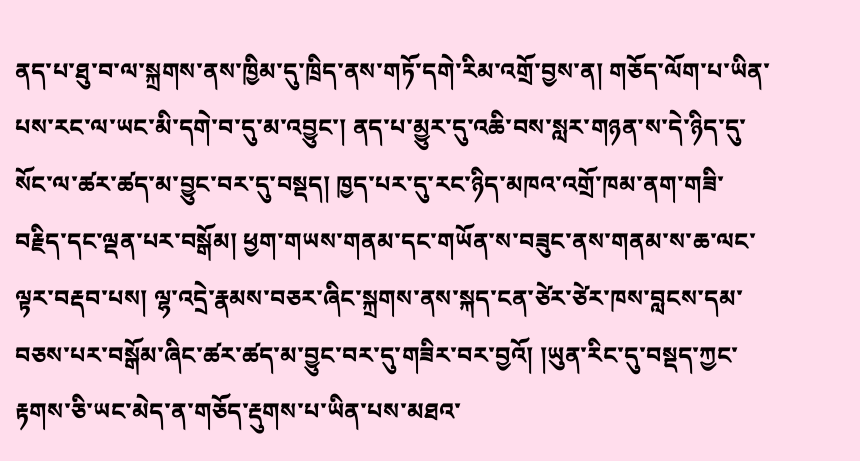ནད་པ་ཐུ་བ་ལ་སྐྲགས་ནས་ཁྱིམ་དུ་ཁྲིད་ནས་གཏོ་དགེ་རིམ་འགྲོ་བྱས་ན། གཅོད་ལོག་པ་ཡིན་པས་རང་ལ་ཡང་མི་དགེ་བ་དུ་མ་འབྱུང་། ནད་པ་མྱུར་དུ་འཆི་བས་སླར་གཉན་ས་དེ་ཉིད་དུ་སོང་ལ་ཚར་ཚད་མ་བྱུང་བར་དུ་བསྡད། ཁྱད་པར་དུ་རང་ཉིད་མཁའ་འགྲོ་ཁམ་ནག་གཟི་བརྗིད་དང་ལྡན་པར་བསྒོམ། ཕྱག་གཡས་གནམ་དང་གཡོན་ས་བཟུང་ནས་གནམ་ས་ཆ་ལང་ལྟར་བརྡབ་པས། ལྷ་འདྲེ་རྣམས་བཅར་ཞིང་སྐྲགས་ནས་སྐད་ངན་ཙེར་ཙེར་ཁས་བླངས་དམ་བཅས་པར་བསྒོམ་ཞིང་ཚར་ཚད་མ་བྱུང་བར་དུ་གཟིར་བར་བྱའོ། །ཡུན་རིང་དུ་བསྡད་ཀྱང་རྟགས་ཅི་ཡང་མེད་ན་གཅོད་རྡུགས་པ་ཡིན་པས་མཐའ་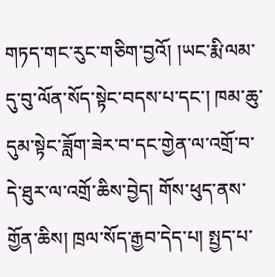གཏད་གང་རུང་གཅིག་བྱའོ། །ཡང་རྨི་ལམ་དུ་བུ་ལོན་སོད་སྟེང་བདས་པ་དང་། ཁམ་ཆུ་དུམ་སྟེང་ཟློག་ཟེར་བ་དང་གྱེན་ལ་འགྲོ་བ་དེ་ཐུར་ལ་འགྲོ་ཆིས་བྱེད། གོས་ཕུད་ནས་གྱོན་ཆིས། ཁྲལ་སོད་རྒྱབ་དེད་པ། སྤྱད་པ་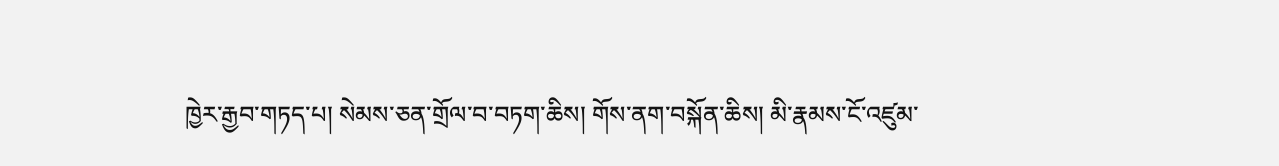ཁྱེར་རྒྱབ་གཏད་པ། སེམས་ཅན་གྲོལ་བ་བཏག་ཆིས། གོས་ནག་བསྐོན་ཆིས། མི་རྣམས་ངོ་འཛུམ་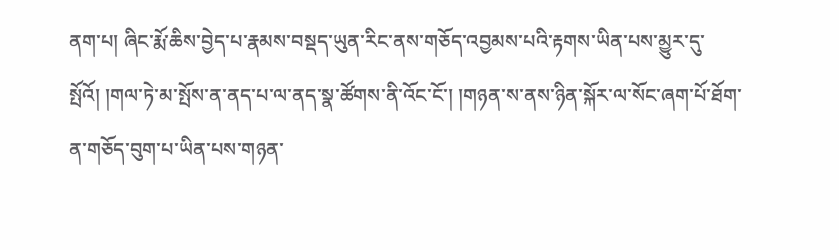ནག་པ། ཞིང་རྨོ་ཆིས་བྱེད་པ་རྣམས་བསྡད་ཡུན་རིང་ནས་གཅོད་འབྱམས་པའི་རྟགས་ཡིན་པས་མྱུར་དུ་སྤོའོ། །གལ་ཏེ་མ་སྤོས་ན་ནད་པ་ལ་ནད་སྣ་ཚོགས་ནི་འོང་ངོ་། །གཉན་ས་ནས་ཉིན་སྐོར་ལ་སོང་ཞག་པོ་ཐོག་ན་གཅོད་བུག་པ་ཡིན་པས་གཉན་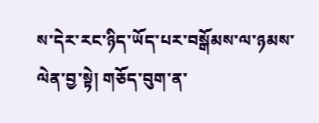ས་དེར་རང་ཉིད་ཡོད་པར་བསྒོམས་ལ་ཉམས་ལེན་བྱ་སྟེ། གཅོད་བུག་ན་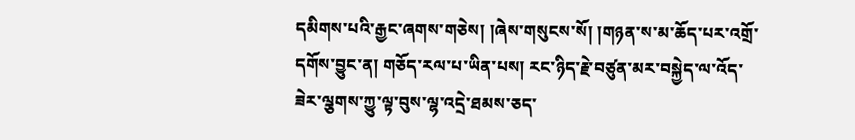དམིགས་པའི་རྒྱང་ཞགས་གཅེས། །ཞེས་གསུངས་སོ། །གཉན་ས་མ་ཆོད་པར་འགྲོ་དགོས་བྱུང་ན། གཅོད་རལ་པ་ཡིན་པས། རང་ཉིད་རྗེ་བཙུན་མར་བསྐྱེད་ལ་འོད་ཟེར་ལྕགས་ཀྱུ་ལྟ་བུས་ལྷ་འདྲེ་ཐམས་ཅད་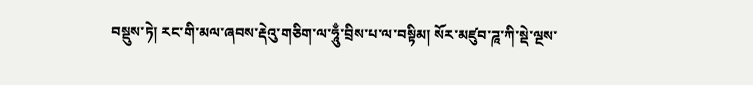བསྡུས་ཏེ། རང་གི་མལ་ཞབས་རྡེའུ་གཅིག་ལ་ཧཱུྃ་བྲིས་པ་ལ་བསྟིམ། སོར་མཛུབ་ཌཱ་ཀི་སྡེ་ལྔས་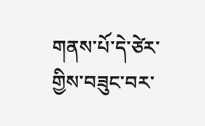གནས་པོ་དེ་ཙེར་གྱིས་བཟུང་བར་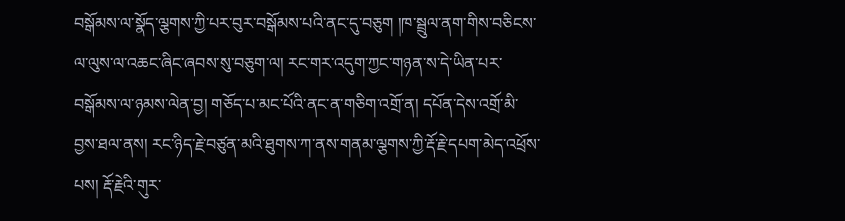བསྒོམས་ལ་སྣོད་ལྕགས་ཀྱི་པར་བུར་བསྒོམས་པའི་ནང་དུ་བཅུག །ཁ་སྦྲུལ་ནག་གིས་བཅིངས་ལ་ལུས་ལ་འཆང་ཞིང་ཞབས་སུ་བཅུག་ལ། རང་གར་འདུག་ཀྱང་གཉན་ས་དེ་ཡིན་པར་བསྒོམས་ལ་ཉམས་ལེན་བྱ། གཅོད་པ་མང་པོའི་ནང་ན་གཅིག་འགྲོ་ན། དཔོན་དེས་འགྲོ་མི་བྱས་ཐལ་ནས། རང་ཉིད་རྗེ་བཙུན་མའི་ཐུགས་ཀ་ནས་གནམ་ལྕགས་ཀྱི་རྡོ་རྗེ་དཔག་མེད་འཕྲོས་པས། རྡོ་རྗེའི་གུར་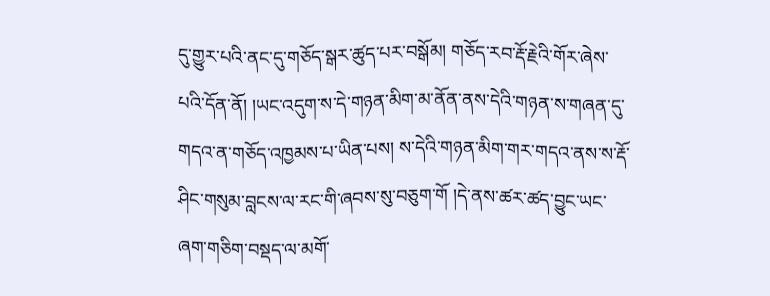དུ་གྱུར་པའི་ནང་དུ་གཅོད་སྒར་ཚུད་པར་བསྒོམ། གཅོད་རབ་རྡོ་རྗེའི་གོར་ཞེས་པའི་དོན་ནོ། །ཡང་འདུག་ས་དེ་གཉན་མིག་མ་ནོན་ནས་དེའི་གཉན་ས་གཞན་དུ་གདའ་ན་གཅོད་འཁྱམས་པ་ཡིན་པས། ས་དེའི་གཉན་མིག་གར་གདའ་ནས་ས་རྡོ་ཤིང་གསུམ་བླངས་ལ་རང་གི་ཞབས་སུ་བཅུག་གོ །དེ་ནས་ཚར་ཚད་བྱུང་ཡང་ཞག་གཅིག་བསྡད་ལ་མགོ་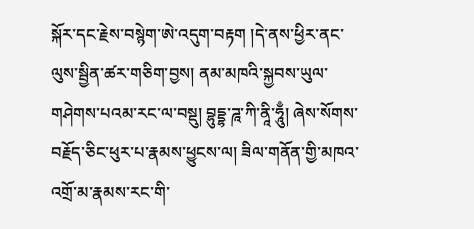སྐོར་དང་རྗེས་བསྙེག་ཨེ་འདུག་བརྟག །དེ་ནས་ཕྱིར་ནང་ལུས་སྦྱིན་ཚར་གཅིག་བྱས། ནམ་མཁའི་སྐྱབས་ཡུལ་གཤེགས་པའམ་རང་ལ་བསྡུ། བྷུདྡྷ་ཌཱ་ཀི་ནཱི་ཧཱུྃ། ཞེས་སོགས་བརྗོད་ཅིང་ཕུར་པ་རྣམས་ཕྱུངས་ལ། ཟིལ་གནོན་གྱི་མཁའ་འགྲོ་མ་རྣམས་རང་གི་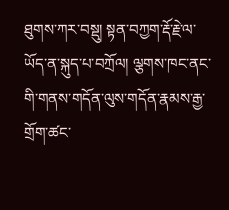ཐུགས་ཀར་བསྡུ། སྟན་བཀྱག་རྡོ་རྗེ་ལ་ཡོད་ན་སྐུད་པ་བཀྲོལ། ལྕགས་ཁང་ནང་གི་གནས་གདོན་ལུས་གདོན་རྣམས་རྒྱ་གྲོག་ཚང་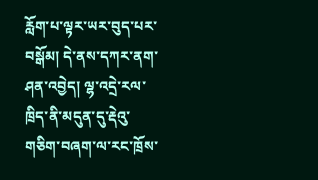རློག་པ་ལྟར་ཡར་བུད་པར་བསྒོམ། དེ་ནས་དཀར་ནག་ཤན་འབྱེད། ལྷ་འདྲེ་རལ་ཁྲིད་ནི་མདུན་དུ་རྡེའུ་གཅིག་བཞག་ལ་རང་ཁྲོས་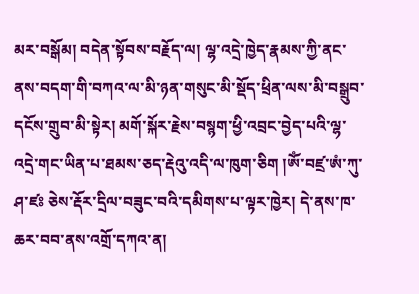མར་བསྒོམ། བདེན་སྟོབས་བརྗོད་ལ། ལྷ་འདྲེ་ཁྱེད་རྣམས་ཀྱི་ནང་ནས་བདག་གི་བཀའ་ལ་མི་ཉན་གསུང་མི་སྡོད་ཕྲིན་ལས་མི་བསྒྲུབ་དངོས་གྲུབ་མི་སྟེར། མགོ་སྐོར་རྗེས་བསྙག་ཕྱི་འབྲང་བྱེད་པའི་ལྷ་འདྲེ་གང་ཡིན་པ་ཐམས་ཅད་རྡེའུ་འདི་ལ་ཁུག་ཅིག །ཨོཾ་བཛྲ་ཨཾ་ཀུ་ཤ་ཛཿ ཅེས་རྡོར་དྲིལ་བཟུང་བའི་དམིགས་པ་ལྟར་ཁྱེར། དེ་ནས་ཁ་ཆར་བབ་ནས་འགྲོ་དཀའ་ན།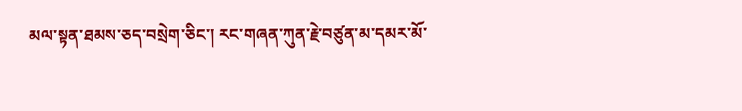མལ་སྟན་ཐམས་ཅད་བསྲེག་ཅིང་། རང་གཞན་ཀུན་རྗེ་བཙུན་མ་དམར་མོ་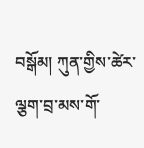བསྒོམ། ཀུན་གྱིས་ཚེར་ལྕག་བྲ་མས་གོ་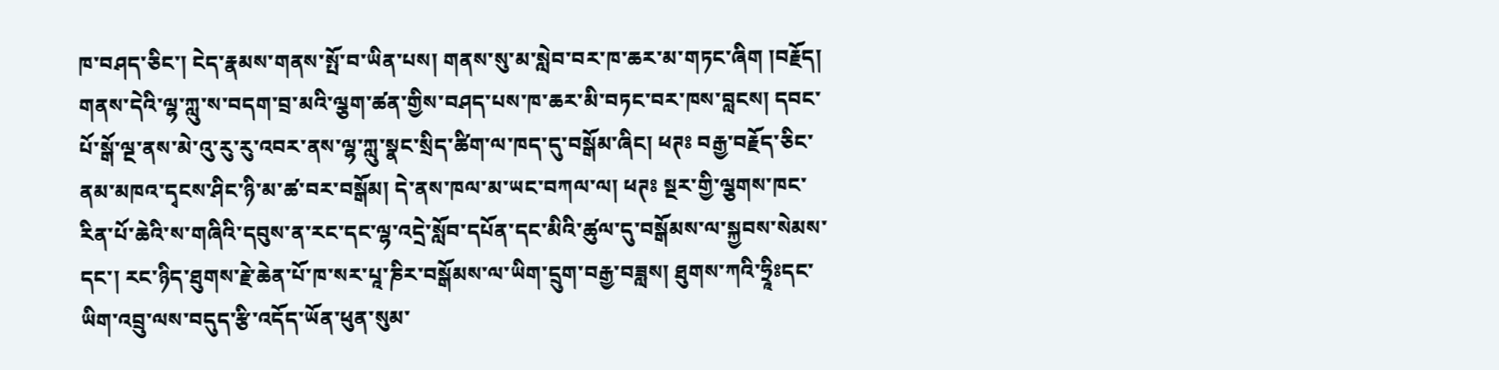ཁ་བཤད་ཅིང་། ངེད་རྣམས་གནས་སྤོ་བ་ཡིན་པས། གནས་སུ་མ་སླེབ་བར་ཁ་ཆར་མ་གཏང་ཞིག །བརྗོད། གནས་དེའི་ལྷ་ཀླུ་ས་བདག་བྲ་མའི་ལྕག་ཚན་གྱིས་བཤད་པས་ཁ་ཆར་མི་བཏང་བར་ཁས་བླངས། དབང་པོ་སྒོ་ལྔ་ནས་མེ་འུ་རུ་རུ་འབར་ནས་ལྷ་ཀླུ་སྣང་སྲིད་ཚིག་ལ་ཁད་དུ་བསྒོམ་ཞིང། ཕཊཿ བརྒྱ་བརྗོད་ཅིང་ནམ་མཁའ་དྭངས་ཤིང་ཉི་མ་ཚ་བར་བསྒོམ། དེ་ནས་ཁལ་མ་ཡང་བཀལ་ལ། ཕཊཿ སྔར་གྱི་ལྕགས་ཁང་རིན་པོ་ཆེའི་ས་གཞིའི་དབུས་ན་རང་དང་ལྷ་འདྲེ་སློབ་དཔོན་དང་མིའི་ཚུལ་དུ་བསྒོམས་ལ་སྐྱབས་སེམས་དང་། རང་ཉིད་ཐུགས་རྗེ་ཆེན་པོ་ཁ་སར་པཱ་ཎིར་བསྒོམས་ལ་ཡིག་དྲུག་བརྒྱ་བཟླས། ཐུགས་ཀའི་ཧྲཱིཿདང་ཡིག་འབྲུ་ལས་བདུད་རྩི་འདོད་ཡོན་ཕུན་སུམ་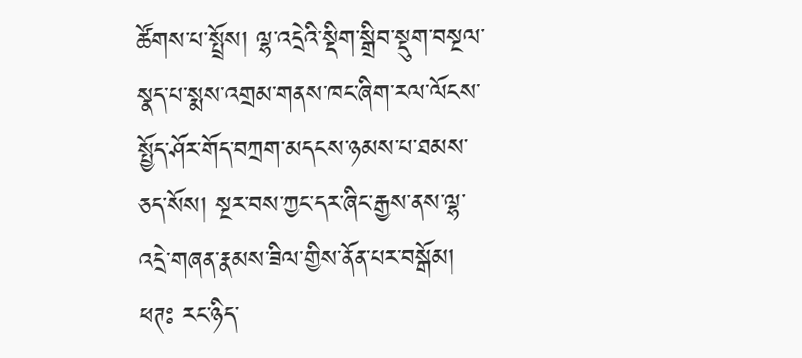ཚོགས་པ་སྤྲོས། ལྷ་འདྲེའི་སྡིག་སྒྲིབ་སྡུག་བསྔལ་སྣད་པ་སྨས་འགྲམ་གནས་ཁང་ཞིག་རལ་ལོངས་སྤྱོད་ཤོར་གོད་བཀྲག་མདངས་ཉམས་པ་ཐམས་ཅད་སོས། སྔར་བས་ཀྱང་དར་ཞིང་རྒྱས་ནས་ལྷ་འདྲེ་གཞན་རྣམས་ཟིལ་གྱིས་ནོན་པར་བསྒོམ། ཕཊཿ རང་ཉིད་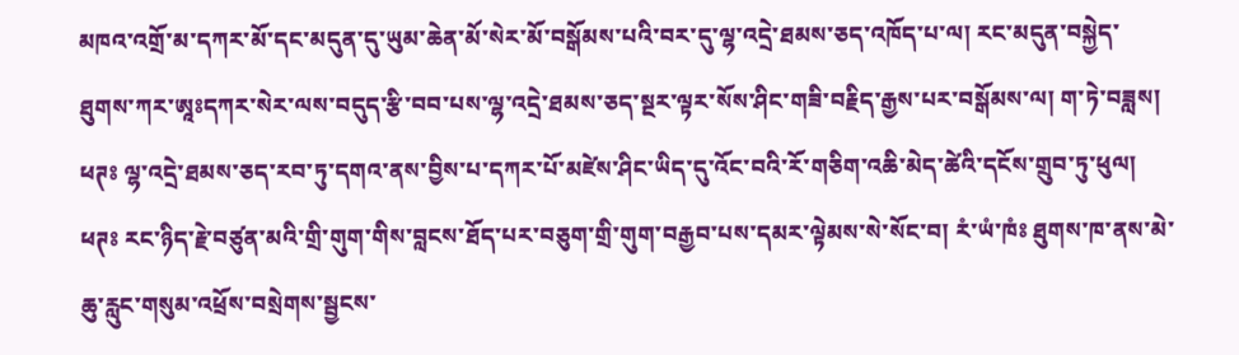མཁའ་འགྲོ་མ་དཀར་མོ་དང་མདུན་དུ་ཡུམ་ཆེན་མོ་སེར་མོ་བསྒོམས་པའི་བར་དུ་ལྷ་འདྲེ་ཐམས་ཅད་འཁོད་པ་ལ། རང་མདུན་བསྐྱེད་ཐུགས་ཀར་ཨཱཿདཀར་སེར་ལས་བདུད་རྩི་བབ་པས་ལྷ་འདྲེ་ཐམས་ཅད་སྔར་ལྟར་སོས་ཤིང་གཟི་བརྗིད་རྒྱས་པར་བསྒོམས་ལ། ག་ཏེ་བཟླས། ཕཊཿ ལྷ་འདྲེ་ཐམས་ཅད་རབ་ཏུ་དགའ་ནས་བྱིས་པ་དཀར་པོ་མཛེས་ཤིང་ཡིད་དུ་འོང་བའི་རོ་གཅིག་འཆི་མེད་ཚེའི་དངོས་གྲུབ་ཏུ་ཕུལ། ཕཊཿ རང་ཉིད་རྗེ་བཙུན་མའི་གྲི་གུག་གིས་བླངས་ཐོད་པར་བཅུག་གྲི་གུག་བརྒྱབ་པས་དམར་ལྟེམས་སེ་སོང་བ། རཾ་ཡཾ་ཁཾཿ ཐུགས་ཁ་ནས་མེ་ཆུ་རླུང་གསུམ་འཕྲོས་བསྲེགས་སྦྱངས་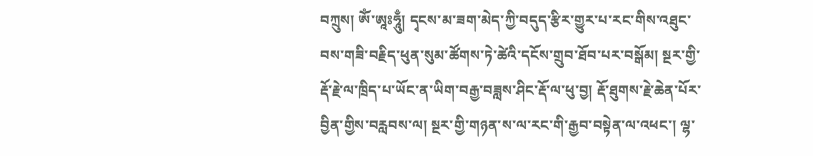བཀྲུས། ཨོཾ་ཨཱཿཧཱུྃ། དྭངས་མ་ཟག་མེད་ཀྱི་བདུད་རྩིར་གྱུར་པ་རང་གིས་འཐུང་བས་གཟི་བརྗིད་ཕུན་སུམ་ཚོགས་ཏེ་ཚེའི་དངོས་གྲུབ་ཐོབ་པར་བསྒོམ། སྔར་གྱི་རྡོ་རྗེ་ལ་ཁྲིད་པ་ཡོང་ན་ཡིག་བརྒྱ་བཟླས་ཤིང་རྡོ་ལ་ཕུ་བྱ། རྡོ་ཐུགས་རྗེ་ཆེན་པོར་བྱིན་གྱིས་བརླབས་ལ། སྔར་གྱི་གཉན་ས་ལ་རང་གི་རྒྱབ་བསྟེན་ལ་འཕང་། ལྷ་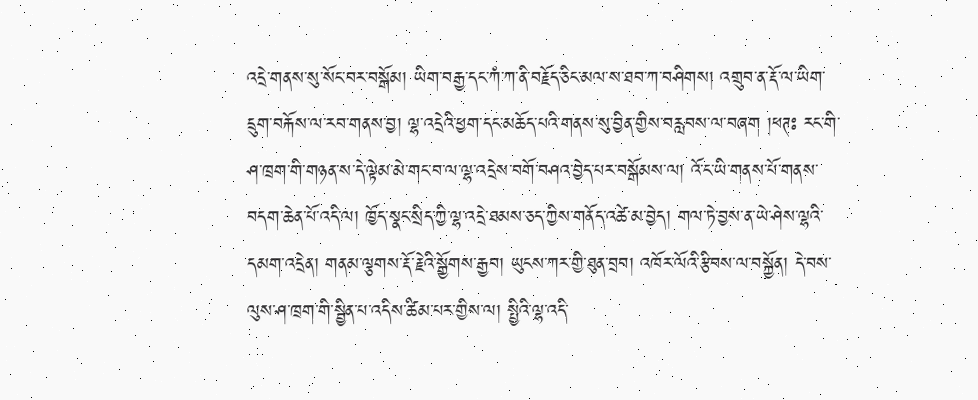འདྲེ་གནས་སུ་སོང་བར་བསྒོམ། ཡིག་བརྒྱ་དང་ཀཾ་ཀ་ནི་བརྗོད་ཅིང་མལ་ས་ཐབ་ཀ་བཤིགས། འགྲུབ་ན་རྡོ་ལ་ཡིག་དྲུག་བརྐོས་ལ་རབ་གནས་བྱ། ལྷ་འདྲེའི་ཕྱག་དང་མཆོད་པའི་གནས་སུ་བྱིན་གྱིས་བརླབས་ལ་བཞག །ཕཊཿ རང་གི་ཤ་ཁྲག་གི་གཉན་ས་དེ་ལྟེམ་མེ་གང་བ་ལ་ལྷ་འདྲེས་བགོ་བཤའ་བྱེད་པར་བསྒོམས་ལ། འོ་ང་ཡི་གནས་པོ་གནས་བདག་ཆེན་པོ་འདི་ལ། ཁྱོད་སྣང་སྲིད་ཀྱི་ལྷ་འདྲེ་ཐམས་ཅད་ཀྱིས་གནོད་འཚེ་མ་བྱེད། གལ་ཏེ་བྱས་ན་ཡེ་ཤེས་ལྷའི་དམག་འདྲེན། གནམ་ལྕགས་རྡོ་རྗེའི་སྒྱོགས་རྒྱབ། ཡུངས་ཀར་གྱི་ཐུན་བྲབ། འཁོར་ལོའི་རྩིབས་ལ་བསྐྱོན། དེ་བས་ལུས་ཤ་ཁྲག་གི་སྦྱིན་པ་འདིས་ཚིམ་པར་གྱིས་ལ། སྤྱིའི་ལྷ་འདི་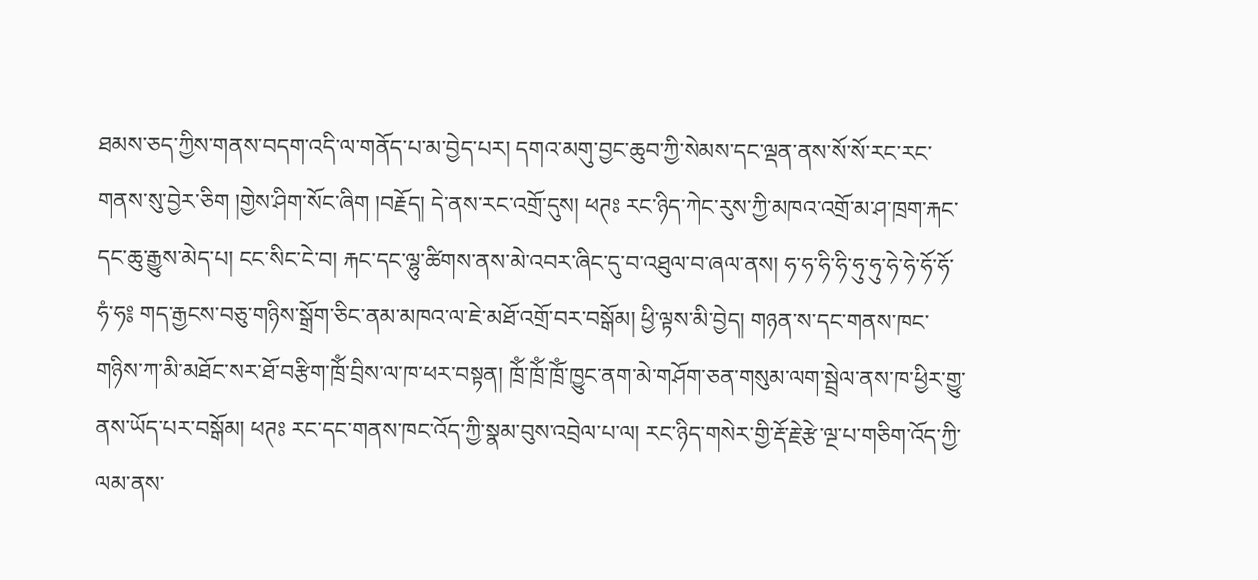ཐམས་ཅད་ཀྱིས་གནས་བདག་འདི་ལ་གནོད་པ་མ་བྱེད་པར། དགའ་མགུ་བྱང་ཆུབ་ཀྱི་སེམས་དང་ལྡན་ནས་སོ་སོ་རང་རང་གནས་སུ་བྱེར་ཅིག །གྱེས་ཤིག་སོང་ཞིག །བརྗོད། དེ་ནས་རང་འགྲོ་དུས། ཕཊཿ རང་ཉིད་ཀེང་རུས་ཀྱི་མཁའ་འགྲོ་མ་ཤ་ཁྲག་རྐང་དང་ཆུ་རྒྱུས་མེད་པ། ངང་སིང་ངེ་བ། རྐང་དང་ལྷུ་ཚིགས་ནས་མེ་འབར་ཞིང་དུ་བ་འཐུལ་བ་ཞལ་ནས། ཧ་ཧ་ཧི་ཧི་ཧུ་ཧུ་ཧེ་ཧེ་ཧོ་ཧོ་ཧཾ་ཧ༔ གད་རྒྱངས་བཅུ་གཉིས་སྒྲོག་ཅིང་ནམ་མཁའ་ལ་ཇེ་མཐོ་འགྲོ་བར་བསྒོམ། ཕྱི་ལྟས་མི་བྱེད། གཉན་ས་དང་གནས་ཁང་གཉིས་ཀ་མི་མཐོང་སར་ཐོ་བརྩིག་ཁྲོཾ་བྲིས་ལ་ཁ་ཕར་བསྟན། ཁྲོཾ་ཁྲོཾ་ཁྲོཾ་ཁྱུང་ནག་མེ་གཤོག་ཅན་གསུམ་ལག་སྦྲེལ་ནས་ཁ་ཕྱིར་གྱུ་ནས་ཡོད་པར་བསྒོམ། ཕཊཿ རང་དང་གནས་ཁང་འོད་ཀྱི་སྣམ་བུས་འབྲེལ་པ་ལ། རང་ཉིད་གསེར་གྱི་རྡོ་རྗེ་རྩེ་ལྔ་པ་གཅིག་འོད་ཀྱི་ལམ་ནས་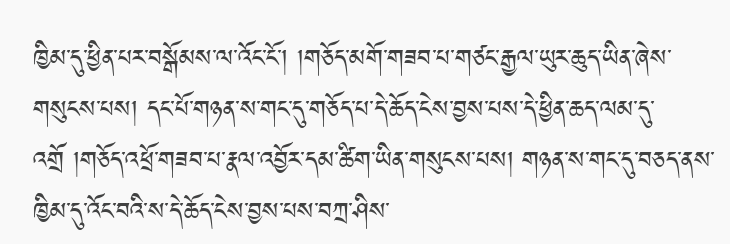ཁྱིམ་དུ་ཕྱིན་པར་བསྒོམས་ལ་འོང་ངོ་། །གཅོད་མགོ་གཟབ་པ་གཙང་རྒྱལ་ཡུར་ཆུད་ཡིན་ཞེས་གསུངས་པས། དང་པོ་གཉན་ས་གང་དུ་གཅོད་པ་དེ་ཆོད་ངེས་བྱས་པས་དེ་ཕྱིན་ཆད་ལམ་དུ་འགྲོ །གཅོད་འཕྲོ་གཟབ་པ་རྣལ་འབྱོར་དམ་ཚིག་ཡིན་གསུངས་པས། གཉན་ས་གང་དུ་བཅད་ནས་ཁྱིམ་དུ་འོང་བའི་ས་དེ་ཆོད་ངེས་བྱས་པས་བཀྲ་ཤིས་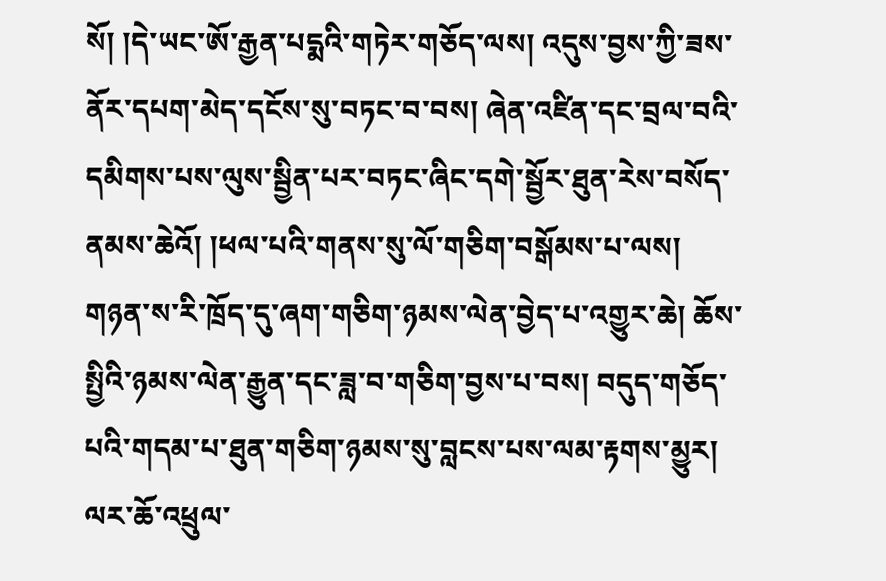སོ། །དེ་ཡང་ཨོ་རྒྱན་པདྨའི་གཏེར་གཅོད་ལས། འདུས་བྱས་ཀྱི་ཟས་ནོར་དཔག་མེད་དངོས་སུ་བཏང་བ་བས། ཞེན་འཛིན་དང་བྲལ་བའི་དམིགས་པས་ལུས་སྦྱིན་པར་བཏང་ཞིང་དགེ་སྦྱོར་ཐུན་རེས་བསོད་ནམས་ཆེའོ། །ཕལ་པའི་གནས་སུ་ལོ་གཅིག་བསྒོམས་པ་ལས། གཉན་ས་རི་ཁྲོད་དུ་ཞག་གཅིག་ཉམས་ལེན་བྱེད་པ་འགྱུར་ཆེ། ཆོས་སྤྱིའི་ཉམས་ལེན་རྒྱུན་དང་ཟླ་བ་གཅིག་བྱས་པ་བས། བདུད་གཅོད་པའི་གདམ་པ་ཐུན་གཅིག་ཉམས་སུ་བླངས་པས་ལམ་རྟགས་མྱུར། ལར་ཆོ་འཕྲུལ་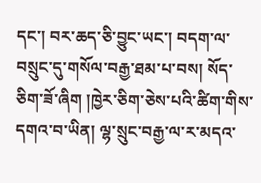དང་། བར་ཆད་ཅི་བྱུང་ཡང་། བདག་ལ་བསྲུང་དུ་གསོལ་བརྒྱ་ཐམ་པ་བས། སོད་ཅིག་ཟོ་ཞིག །ཁྱེར་ཅིག་ཅེས་པའི་ཚིག་གིས་དགའ་བ་ཡིན། ལྷ་སྲུང་བརྒྱ་ལ་ར་མདའ་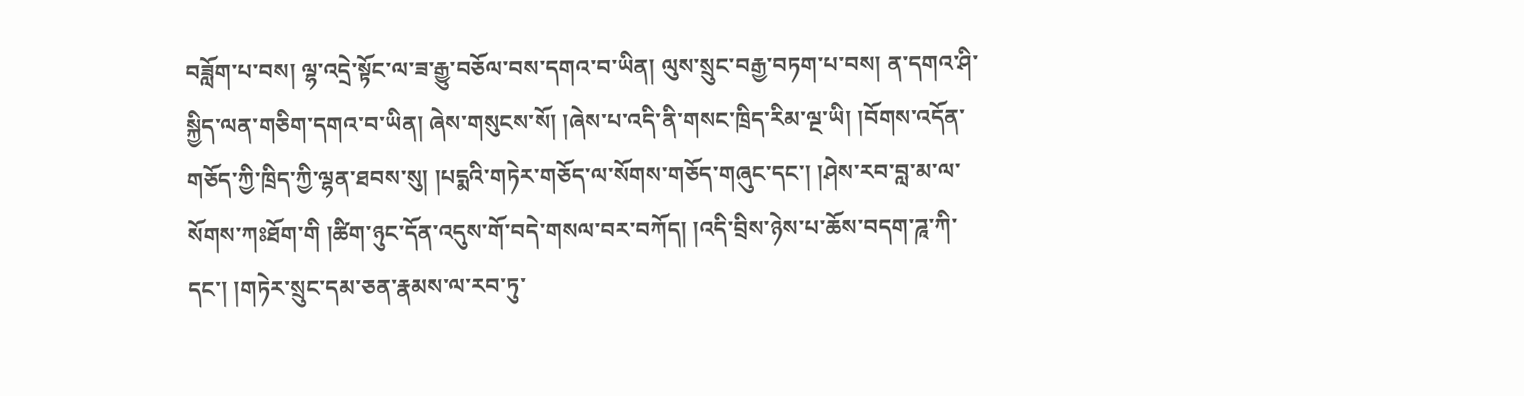བཟློག་པ་བས། ལྷ་འདྲེ་སྟོང་ལ་ཟ་རྒྱུ་བཅོལ་བས་དགའ་བ་ཡིན། ལུས་སྲུང་བརྒྱ་བཏག་པ་བས། ན་དགའ་ཤི་སྐྱིད་ལན་གཅིག་དགའ་བ་ཡིན། ཞེས་གསུངས་སོ། །ཞེས་པ་འདི་ནི་གསང་ཁྲིད་རིམ་ལྔ་ཡི། །བོགས་འདོན་གཅོད་ཀྱི་ཁྲིད་ཀྱི་ལྷན་ཐབས་སུ། །པདྨའི་གཏེར་གཅོད་ལ་སོགས་གཅོད་གཞུང་དང་། །ཤེས་རབ་བླ་མ་ལ་སོགས་ཀཿཐོག་གི །ཚིག་ཉུང་དོན་འདུས་གོ་བདེ་གསལ་བར་བཀོད། །འདི་བྲིས་ཉེས་པ་ཆོས་བདག་ཌཱ་ཀི་དང་། །གཏེར་སྲུང་དམ་ཅན་རྣམས་ལ་རབ་ཏུ་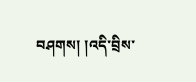བཤགས། །འདི་བྲིས་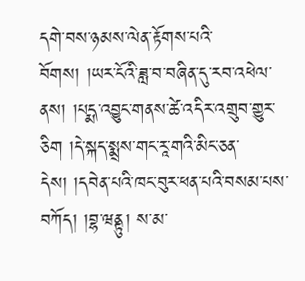དགེ་བས་ཉམས་ལེན་རྟོགས་པའི་བོགས། །ཡར་ངོའི་ཟླ་བ་བཞིན་དུ་རབ་འཕེལ་ནས། །པདྨ་འབྱུང་གནས་ཚེ་འདིར་འགྲུབ་གྱུར་ཅིག །དེ་སྐད་སྨྲས་གང་རཱ་གའི་མིང་ཅན་དེས། །དབེན་པའི་ཁང་བུར་ཕན་པའི་བསམ་པས་བཀོད། །བྷ་ཝནྟུ། ས་མ་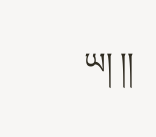ཡ། །།